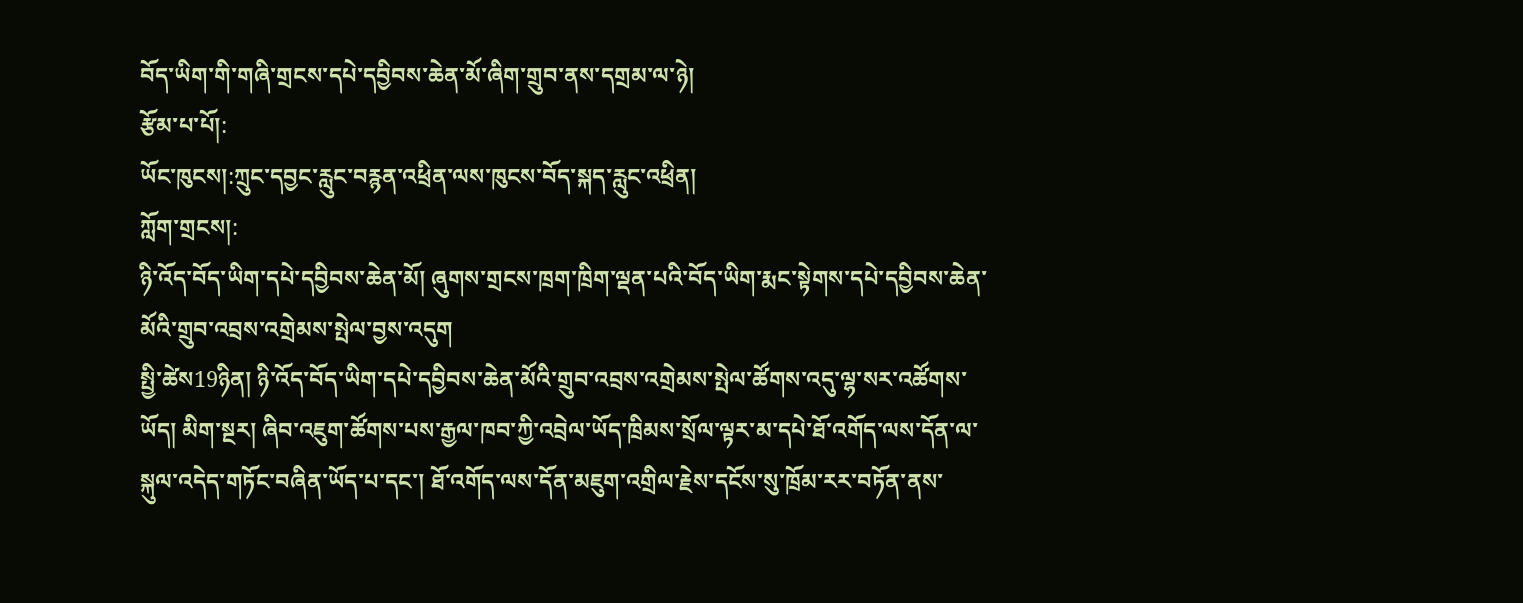བོད་ཡིག་གི་གཞི་གྲངས་དཔེ་དབྱིབས་ཆེན་མོ་ཞིག་གྲུབ་ནས་དགྲམ་ལ་ཉེ།
རྩོམ་པ་པོ།:
ཡོང་ཁུངས།:ཀྲུང་དབྱང་རླུང་བརྙན་འཕྲིན་ལས་ཁུངས་བོད་སྐད་རླུང་འཕྲིན།
ཀློག་གྲངས།:
ཉི་འོད་བོད་ཡིག་དཔེ་དབྱིབས་ཆེན་མོ། ཞུགས་གྲངས་ཁྲག་ཁྲིག་ལྡན་པའི་བོད་ཡིག་རྨང་སྟེགས་དཔེ་དབྱིབས་ཆེན་མོའི་གྲུབ་འབྲས་འགྲེམས་སྤེལ་བྱས་འདུག
སྤྱི་ཚེས19ཉིན། ཉི་འོད་བོད་ཡིག་དཔེ་དབྱིབས་ཆེན་མོའི་གྲུབ་འབྲས་འགྲེམས་སྤེལ་ཚོགས་འདུ་ལྷ་སར་འཚོགས་ཡོད། མིག་སྔར། ཞིབ་འཇུག་ཚོགས་པས་རྒྱལ་ཁབ་ཀྱི་འབྲེལ་ཡོད་ཁྲིམས་སྲོལ་ལྟར་མ་དཔེ་ཐོ་འགོད་ལས་དོན་ལ་སྐུལ་འདེད་གཏོང་བཞིན་ཡོད་པ་དང་། ཐོ་འགོད་ལས་དོན་མཇུག་འགྲིལ་རྗེས་དངོས་སུ་ཁྲོམ་རར་བཏོན་ནས་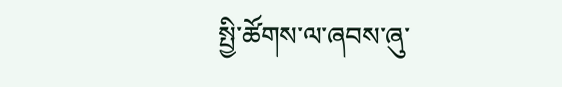སྤྱི་ཚོགས་ལ་ཞབས་ཞུ་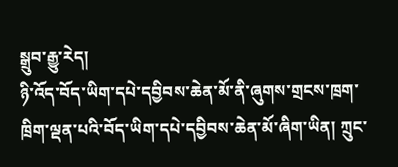སྒྲུབ་རྒྱུ་རེད།
ཉི་འོད་བོད་ཡིག་དཔེ་དབྱིབས་ཆེན་མོ་ནི་ཞུགས་གྲངས་ཁྲག་ཁྲིག་ལྡན་པའི་བོད་ཡིག་དཔེ་དབྱིབས་ཆེན་མོ་ཞིག་ཡིན། ཀྲུང་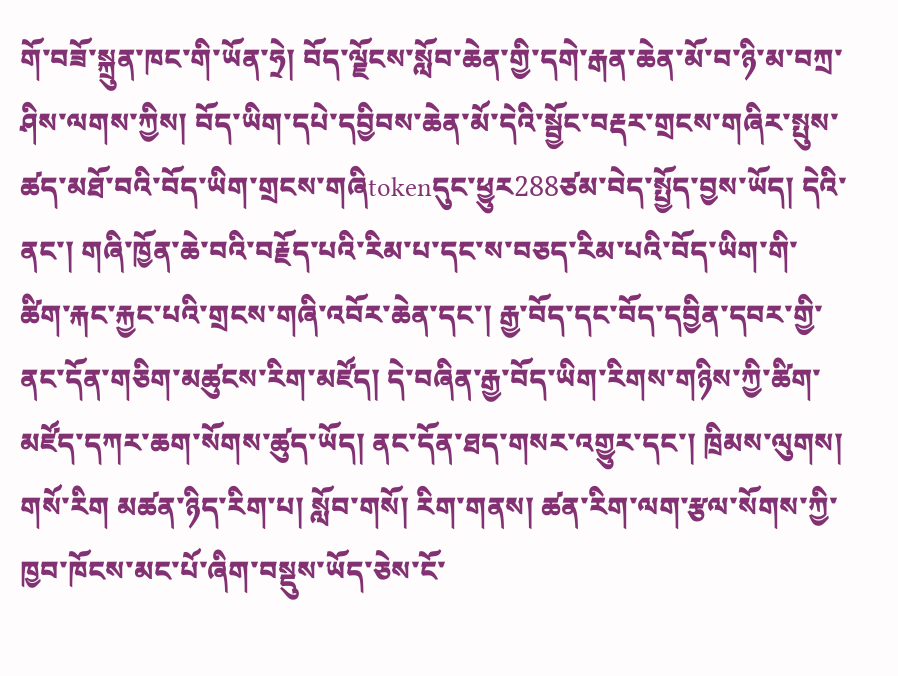གོ་བཟོ་སྐྲུན་ཁང་གི་ཡོན་ཧྲེ། བོད་ལྗོངས་སློབ་ཆེན་གྱི་དགེ་རྒན་ཆེན་མོ་བ་ཉི་མ་བཀྲ་ཤིས་ལགས་ཀྱིས། བོད་ཡིག་དཔེ་དབྱིབས་ཆེན་མོ་དེའི་སྦྱོང་བརྡར་གྲངས་གཞིར་སྤུས་ཚད་མཐོ་བའི་བོད་ཡིག་གྲངས་གཞིtokenདུང་ཕྱུར288ཙམ་བེད་སྤྱོད་བྱས་ཡོད། དེའི་ནང་། གཞི་ཁྱོན་ཆེ་བའི་བརྗོད་པའི་རིམ་པ་དང་ས་བཅད་རིམ་པའི་བོད་ཡིག་གི་ཚིག་རྐང་རྐྱང་པའི་གྲངས་གཞི་འབོར་ཆེན་དང་། རྒྱ་བོད་དང་བོད་དབྱིན་དབར་གྱི་ནང་དོན་གཅིག་མཚུངས་རིག་མཛོད། དེ་བཞིན་རྒྱ་བོད་ཡིག་རིགས་གཉིས་ཀྱི་ཚིག་མཛོད་དཀར་ཆག་སོགས་ཚུད་ཡོད། ནང་དོན་ཐད་གསར་འགྱུར་དང་། ཁྲིམས་ལུགས། གསོ་རིག མཚན་ཉིད་རིག་པ། སློབ་གསོ། རིག་གནས། ཚན་རིག་ལག་རྩལ་སོགས་ཀྱི་ཁྱབ་ཁོངས་མང་པོ་ཞིག་བསྡུས་ཡོད་ཅེས་ངོ་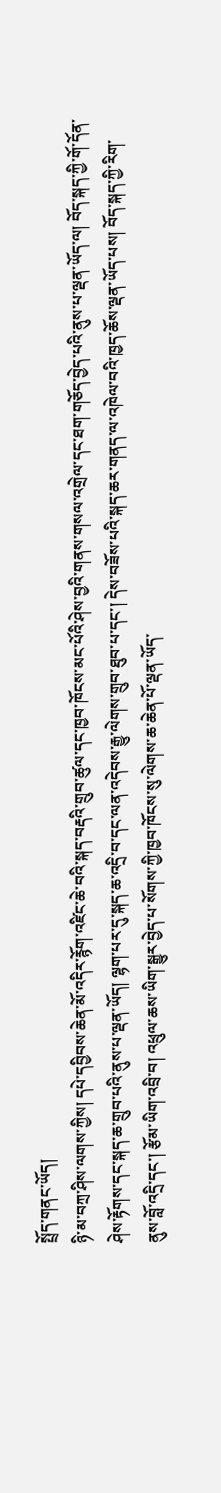སྤྲོད་གནང་ཡོད།
ཉི་མ་བཀྲ་ཤིས་ལགས་ཀྱིས། དཔེ་དབྱིབས་ཆེན་མོ་འདིར་རྙོག་འཛིང་ཆེ་བའི་སྐད་བརྡའི་གྲུབ་ཚུལ་དང་ཁྱབ་ཁོངས་མང་པོའི་ཤེས་བྱའི་གནས་གསལ་འགྲེལ་དང་ཐག་གཅོད་བྱེད་པའི་ནུས་པ་ལྡན་ཡོད་ལ། བོད་སྐད་ཀྱི་གོ་དོན་ཤེས་རྟོགས་དང་སྐད་ཆ་གྲུབ་པའི་ནུས་པ་ལྡན་ཡོད། ལྷག་པར་དུ་སྐད་ཆ་འདྲི་བ་དང་ལན་འདེབས་རྒྱུ་ལེགས་གྲུབ་ཐུབ་པ་དང་། དེས་བཟོས་པའི་སྐད་ཆར་གནད་ལ་འཁེལ་བའི་ཁྱད་ཆོས་ལྡན་ཡོད་པས། བོད་སྐད་ཀྱི་རིག་ནུས་བློ་འདྲི་དང་། རྩོམ་ཡིག་འབྲི་བ། འཕྲུལ་ཆས་ཡིག་སྒྱུར་བྱེད་པ་སོགས་ཀྱི་ཁྱབ་ཁོངས་སུ་ལེགས་ཆ་ཆེན་པོ་ལྡན་ཡོད་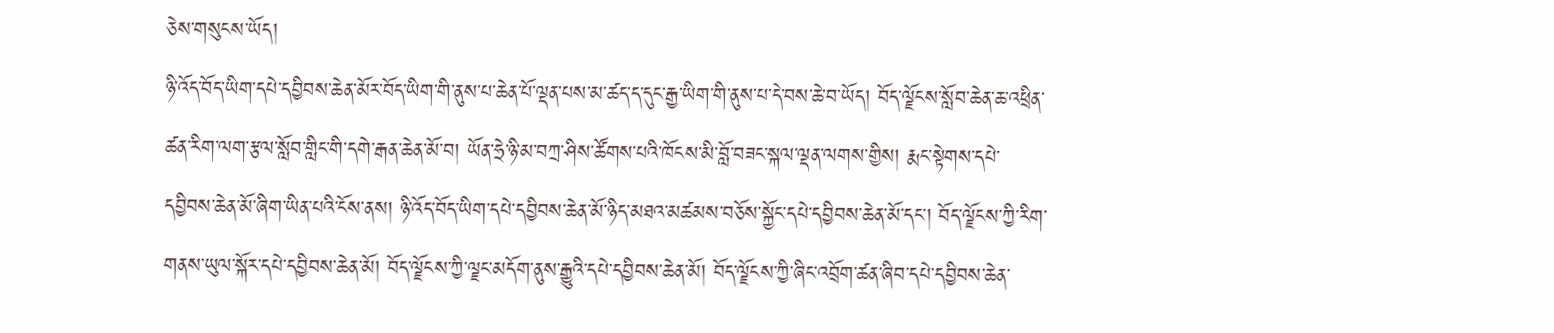ཅེས་གསུངས་ཡོད།
ཉི་འོད་བོད་ཡིག་དཔེ་དབྱིབས་ཆེན་མོར་བོད་ཡིག་གི་ནུས་པ་ཆེན་པོ་ལྡན་པས་མ་ཚད་ད་དུང་རྒྱ་ཡིག་གི་ནུས་པ་དེ་བས་ཆེ་བ་ཡོད། བོད་ལྗོངས་སློབ་ཆེན་ཆ་འཕྲིན་ཚན་རིག་ལག་རྩལ་སློབ་གླིང་གི་དགེ་རྒན་ཆེན་མོ་བ། ཡོན་ཧྲེ་ཉི་མ་བཀྲ་ཤིས་ཚོགས་པའི་ཁོངས་མི་བློ་བཟང་སྐལ་ལྡན་ལགས་གྱིས། རྨང་སྟེགས་དཔེ་དབྱིབས་ཆེན་མོ་ཞིག་ཡིན་པའི་ངོས་ནས། ཉི་འོད་བོད་ཡིག་དཔེ་དབྱིབས་ཆེན་མོ་ཉིད་མཐའ་མཚམས་བཅོས་སྐྱོང་དཔེ་དབྱིབས་ཆེན་མོ་དང་། བོད་ལྗོངས་ཀྱི་རིག་གནས་ཡུལ་སྐོར་དཔེ་དབྱིབས་ཆེན་མོ། བོད་ལྗོངས་ཀྱི་ལྗང་མདོག་ནུས་རྒྱུའི་དཔེ་དབྱིབས་ཆེན་མོ། བོད་ལྗོངས་ཀྱི་ཞིང་འབྲོག་ཚན་ཞིབ་དཔེ་དབྱིབས་ཆེན་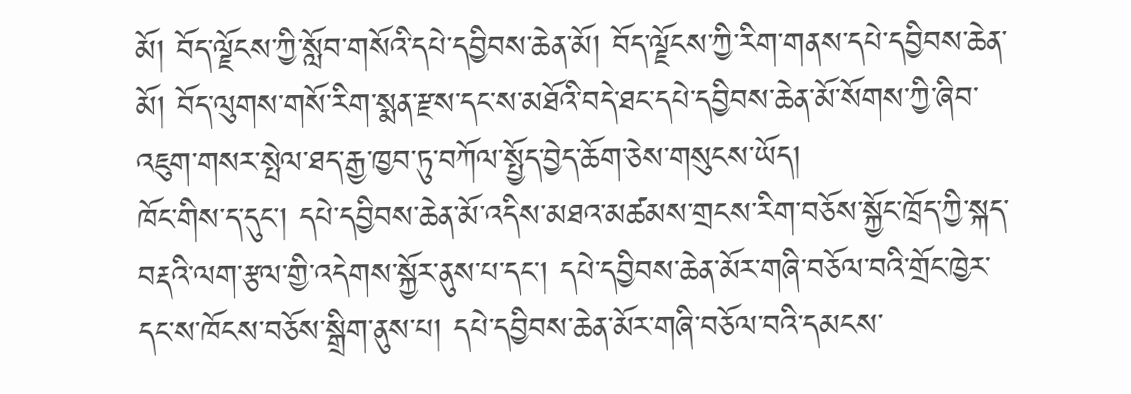མོ། བོད་ལྗོངས་ཀྱི་སློབ་གསོའི་དཔེ་དབྱིབས་ཆེན་མོ། བོད་ལྗོངས་ཀྱི་རིག་གནས་དཔེ་དབྱིབས་ཆེན་མོ། བོད་ལུགས་གསོ་རིག་སྨན་རྫས་དང་ས་མཐོའི་བདེ་ཐང་དཔེ་དབྱིབས་ཆེན་མོ་སོགས་ཀྱི་ཞིབ་འཇུག་གསར་སྤེལ་ཐད་རྒྱ་ཁྱབ་ཏུ་བཀོལ་སྤྱོད་བྱེད་ཆོག་ཅེས་གསུངས་ཡོད།
ཁོང་གིས་ད་དུང་། དཔེ་དབྱིབས་ཆེན་མོ་འདིས་མཐའ་མཚམས་གྲངས་རིག་བཅོས་སྐྱོང་ཁྲོད་ཀྱི་སྐད་བརྡའི་ལག་རྩལ་གྱི་འདེགས་སྐྱོར་ནུས་པ་དང་། དཔེ་དབྱིབས་ཆེན་མོར་གཞི་བཅོལ་བའི་གྲོང་ཁྱེར་དང་ས་ཁོངས་བཅོས་སྒྲིག་ནུས་པ། དཔེ་དབྱིབས་ཆེན་མོར་གཞི་བཅོལ་བའི་དམངས་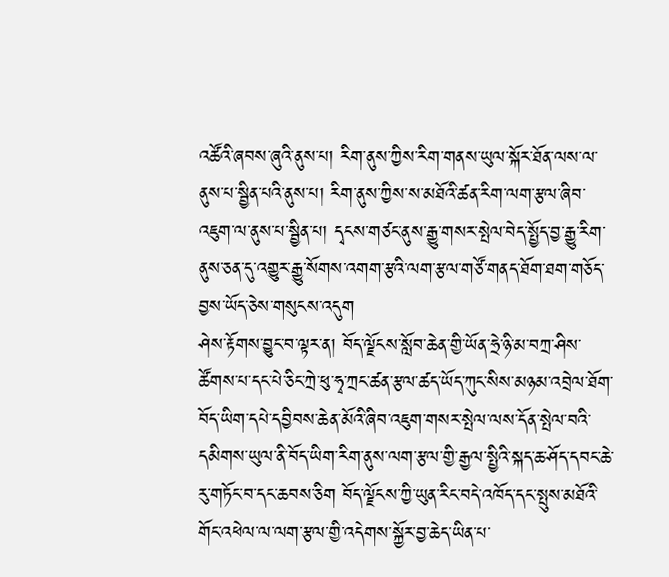འཚོའི་ཞབས་ཞུའི་ནུས་པ། རིག་ནུས་ཀྱིས་རིག་གནས་ཡུལ་སྐོར་ཐོན་ལས་ལ་ནུས་པ་སྦྱིན་པའི་ནུས་པ། རིག་ནུས་ཀྱིས་ས་མཐོའི་ཚན་རིག་ལག་རྩལ་ཞིབ་འཇུག་ལ་ནུས་པ་སྦྱིན་པ། དྭངས་གཙང་ནུས་རྒྱུ་གསར་སྤེལ་བེད་སྤྱོད་བྱ་རྒྱུ་རིག་ནུས་ཅན་དུ་འགྱུར་རྒྱུ་སོགས་འགག་རྩའི་ལག་རྩལ་གཙོ་གནད་ཐོག་ཐག་གཅོད་བྱས་ཡོད་ཅེས་གསུངས་འདུག
ཤེས་རྟོགས་བྱུང་བ་ལྟར་ན། བོད་ལྗོངས་སློབ་ཆེན་གྱི་ཡོན་ཧྲེ་ཉི་མ་བཀྲ་ཤིས་ཚོགས་པ་དང་པེ་ཅིང་ཀྲེ་ཕུ་ཧྭ་ཀྲང་ཚན་རྩལ་ཚད་ཡོད་ཀུང་སིས་མཉམ་འབྲེལ་ཐོག་བོད་ཡིག་དཔེ་དབྱིབས་ཆེན་མོའི་ཞིབ་འཇུག་གསར་སྤེལ་ལས་དོན་སྤེལ་བའི་དམིགས་ཡུལ་ནི་བོད་ཡིག་རིག་ནུས་ལག་རྩལ་གྱི་རྒྱལ་སྤྱིའི་སྐད་ཆ་ཤོད་དབང་ཆེ་རུ་གཏོང་བ་དང་ཆབས་ཅིག བོད་ལྗོངས་ཀྱི་ཡུན་རིང་བདེ་འཁོད་དང་སྤུས་མཐོའི་གོང་འཕེལ་ལ་ལག་རྩལ་གྱི་འདེགས་སྐྱོར་བྱ་ཆེད་ཡིན་པ་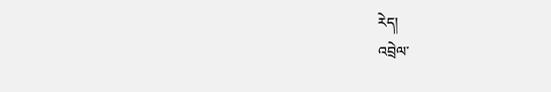རེད།
འབྲེལ་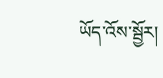ཡོད་འོས་སྦྱོར།